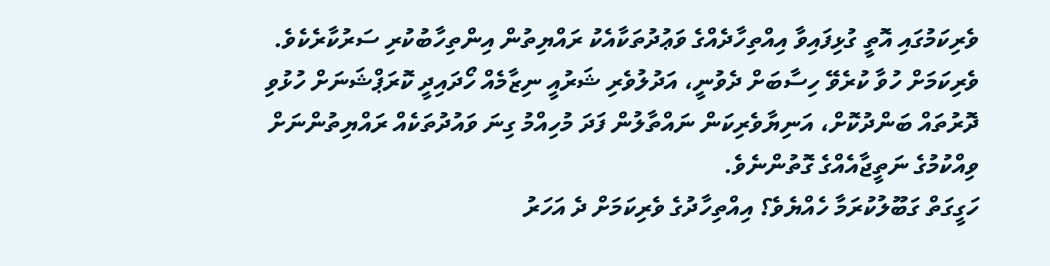ވެރިކަމުގައި އޮތީ ގުޅިފައިވާ އިއްތިހާދެއްގެ ވަޢުދުތަކާއެކު ރައްޔިތުން އިންތިހާބުކުރި ސަރުކާރެކެވެ. ވެރިކަމަށް ހުވާ ކުރެވޭ ހިސާބަށް ދެވުނީ، އަދުލުވެރި ޝަރުއީ ނިޒާމެއް ހޯދައިދީ ކޮރަޕްޝަނަށް ހުޅުވި ދޮރުތައް ބަންދުކޮށް، އަނިޔާވެރިކަން ނައްތާލުން ފަދަ މުހިއްމު ގިނަ ވައުދުތަކެއް ރައްޔިތުންނަށް ވިއްކުމުގެ ނަތީޖާއެއްގެ ގޮތުންނެވެ.
ހަގީގަތް ގަބޫލުކުރަމާ ހެއްޔެވެ؟ އިއްތިހާދުގެ ވެރިކަމަށް ދެ އަހަރު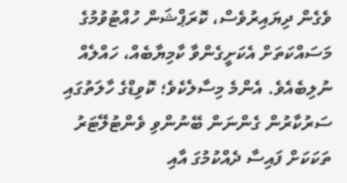ވެގެން ދިޔައިރުވެސް، ކޮރަޕްޝަން ހުއްޓުވުމުގެ މަސައްކަތަށް އެކަށީގެންވާ ކާމިޔާބެއް، ހައްލެއް ނުލިބެއެވެ. އެންމެ މިސާލެކެވެ؛ ކޮވިޑްގެ ހާލަތުގައި ސަރުކާރުން ގެންނަން ބޭނުންވި ވެންޓުލޭޓަރު ތަކަކަށް ފައިސާ ދެއްކުމުގަ އާއި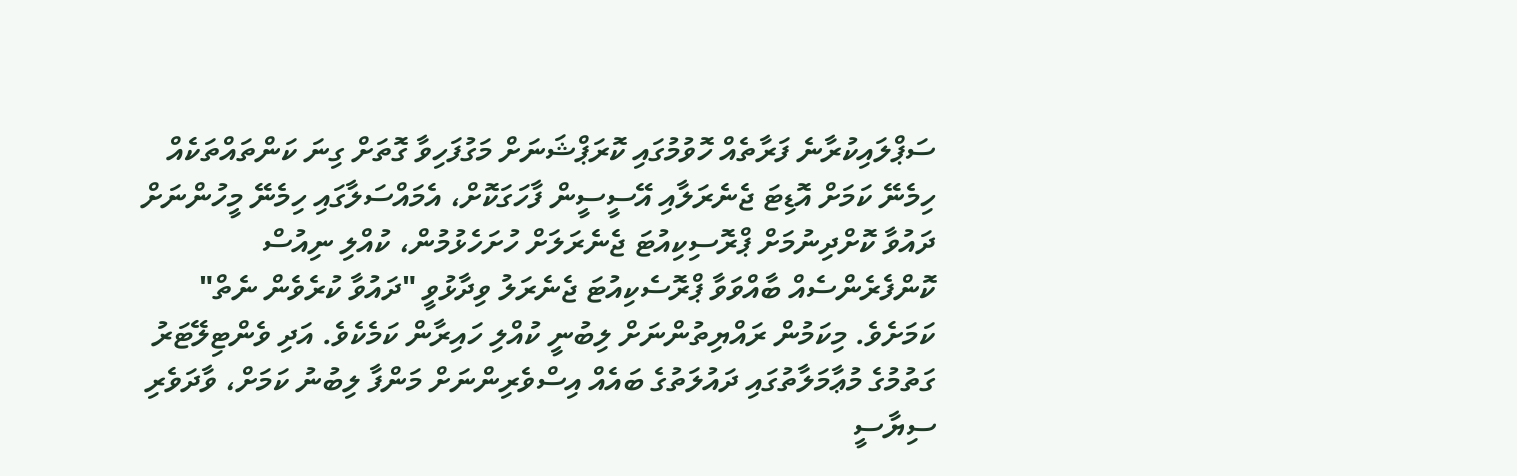ސަޕްލައިކުރާނެ ފަރާތެއް ހޮވުމުގައި ކޮރަޕްޝަނަށް މަގުފަހިވާ ގޮތަށް ގިނަ ކަންތައްތަކެއް ހިމެނޭ ކަމަށް އޮޑިޓަ ޖެނެރަލާއި އޭސީސީން ފާހަގަކޮށް، އެމައްސަލާގައި ހިމެނޭ މީހުންނަށް ދައުވާ ކޮށްދިނުމަށް ޕްރޮސިކިއުޓަ ޖެނެރަލަށް ހުށަހެޅުމުން، ކުއްލި ނިއުސް ކޮންފެރެންސެއް ބާއްވަވާ ޕްރޮސެކިއުޓަ ޖެނެރަލު ވިދާޅުވީ "ދައުވާ ކުރެވެން ނެތް" ކަމަށެވެ. މިކަމުން ރައްޔިތުންނަށް ލިބުނީ ކުއްލި ހައިރާން ކަމެކެވެ. އަދި ވެންޓިލޭޓަރު ގަތުމުގެ މުޢާމަލާތުގައި ދައުލަތުގެ ބައެއް އިސްވެރިންނަށް މަންފާ ލިބުނު ކަމަށް، ވާދަވެރި ސިޔާސީ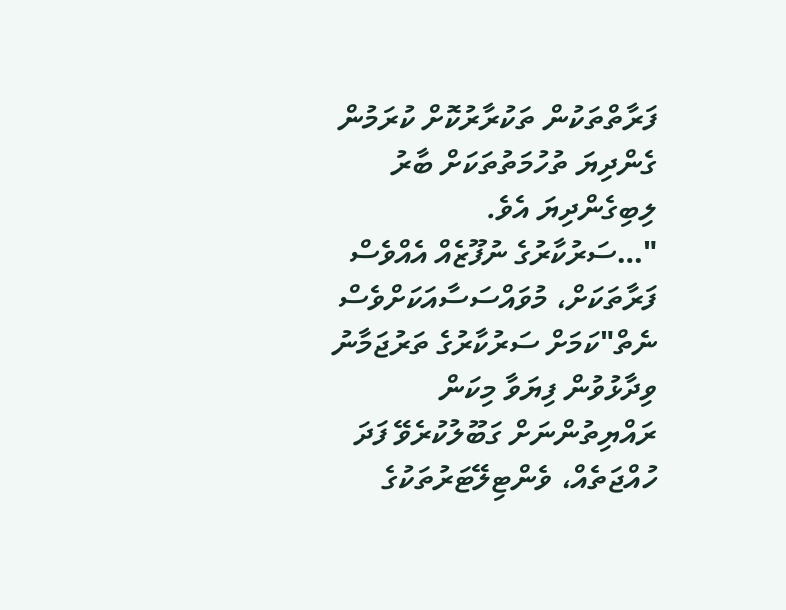ފަރާތްތަކުން ތަކުރާރުކޮށް ކުރަމުން ގެންދިޔަ ތުހުމަތުތަކަށް ބާރު ލިބިގެންދިޔަ އެވެ.
"…ސަރުކާރުގެ ނުފޫޒެއް އެއްވެސް ފަރާތަކަށް، މުވައްސަސާއަކަށްވެސް ނެތް"ކަމަށް ސަރުކާރުގެ ތަރުޖަމާނު ވިދާޅުވުން ފިޔަވާ މިކަން ރައްޔިތުންނަށް ގަބޫލުކުރެވޭ ފަދަ ހުއްޖަތެއް، ވެންޓިލޭޓަރުތަކުގެ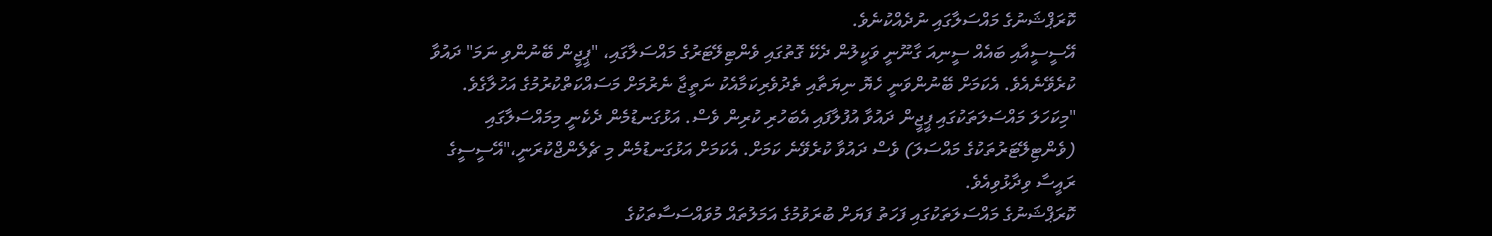ކޮރަޕްޝަނުގެ މައްސަލާގައި ނުދެއްކުނެވެ.
އޭސީސީއާއި ބައެއް ސީނިއަ ގާނޫނީ ވަކީލުން ދެކޭ ގޮތުގައި ވެންޓިލޭޓަރުގެ މައްސަލާގައި، "ޕީޖީން ބޭނުންވި ނަމަ" ދައުވާ ކުރެވޭނެއެވެ. އެކަމަށް ބޭނުންވަނީ ހެޔޮ ނިޔަތާއި ތެދުވެރިކަމާއެކު ނަތީޖާ ނެރުމަށް މަސައްކަތްކުރުމުގެ އަހުލާގެވެ.
"މިކަހަލަ މައްސަލަތަކުގައި ޕީޖީން ދައުވާ އުފުލާފައި އެބަހުރި ކުރިން ވެސް. އަޅުގަނޑުމެން ދެކެނީ މިމައްސަލާގައި (ވެންޓިލޭޓަރުތަކުގެ މައްސަލަ) ވެސް ދައުވާ ކުރެވޭނެ ކަމަށް. އެކަމަށް އަޅުގަނޑުމެން މި ޗެލެންޖްކުރަނީ،"އޭސީސީގެ ރައީސާ ވިދާޅުވިއެވެ.
ކޮރަޕްޝަނުގެ މައްސަލަތަކުގައި ފަހަތު ފަޔަށް ބުރަވުމުގެ އަމަލުތައް މުވައްސަސާތަކުގެ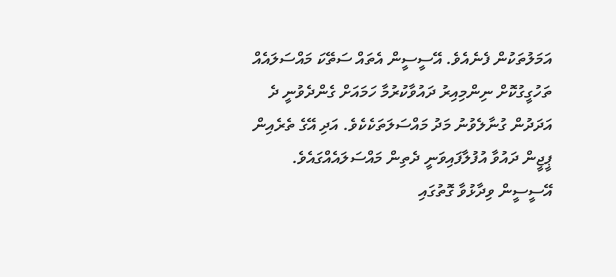އަމަލުތަކުން ފެނެއެވެ. އޭސީސީން އެތައް ސަތޭކަ މައްސަލައެއް ތަހުގީގުކޮށް ނިންމިއިރު ދައުވާކުރުމާ ހަމައަށް ގެންދެވުނީ ދެ އަދަދުން ގުނާލެވުނު މަދު މައްސަލަތަކެކެވެ. އަދި އޭގެ ތެރެއިން ޕީޖީން ދައުވާ އުފުލާފައިވަނީ ދެތިން މައްސަލައެއްގައެވެ.
އޭސީސީން ވިދާޅުވާ ގޮތުގައި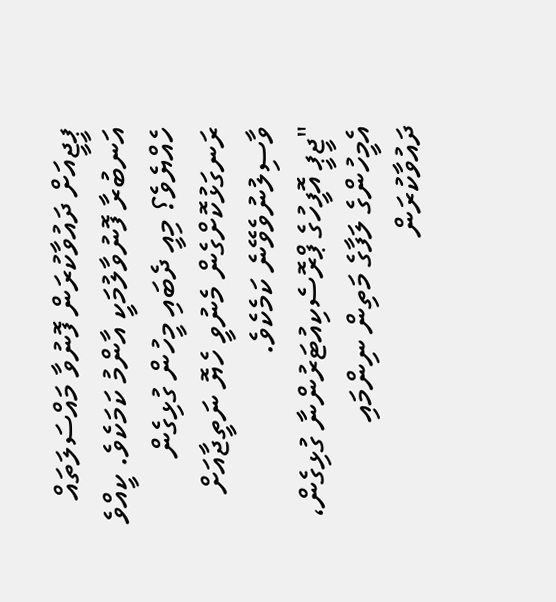ޕީޖީއަށް ދައުވާކުރަން ފޮނުވާ މައްސަލަތައް އަނބުރާ ފޮނުވާލުމަކީ އާންމު ކަމަކެވެ. ކީއްވެ ހެއްޔެވެ؟ މިއީ ދެބައި މީހުން ގުޅިގެން ރަނގަޅުކޮށްގެން މެނުވީ ހެޔޮ ނަތީޖާއަށް ވާސިލުނުވެވޭނެ ކަމެކެވެ.
"ޖީޕީ އޮފީހުގެ ޕްރޮސެކިއުޓަރުންނާ ގުޅިގެން، އެމީހުންގެ ލަފާގެ މަތިން ނިންމައި ދައުވާކުރަން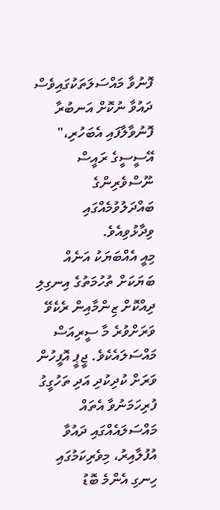ފޮނުވާ މައްސަލަތަކުގައިވެސް ދައުވާ ނުކޮށް އަނބުރާ ފޮނުވާލާފައި އެބަހުރި،" އޭސީސީގެ ރައީސް ނޫސްވެރިންގެ ބައްދަލުވުމެއްގައި ވިދާޅުވިއެވެ.
މިއީ އެއްބަޔަކު އަނެއް ބަޔަކަށް ތުހުމަތުގެ އިނގިލި ދިއްކޮށް ޒިންމާއިން ރެކެވޭ ވަރަށްވުރެ މާ ސީރިއަސް މައްސަލައެކެވެ. ޖީޕީ އޮފީހުން ވަރަށް ކުދިކުދި އަދި ތަހުގީގު ފުރިހަމަނުވާ އެތައް މައްސަލައެއްގައި ދައުވާ އުފުލާއިރު، މިވެރިކަމުގައި ހިނގި އެންމެ ބޮޑު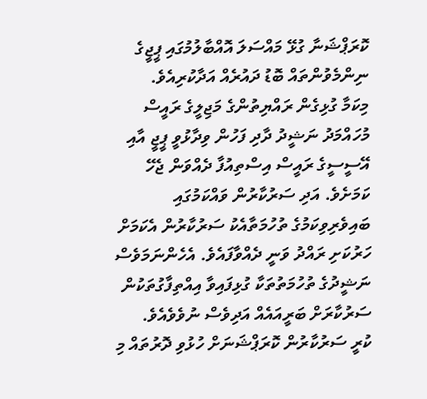ކޮރަޕްޝަނާ ގުޅޭ މައްސަލަ އޮއްބާލުމުގައި ޕީޖީގެ ނިންމެވުންތައް ބޮޑު ދައުރެއް އަދާކުރިއެވެ.
މިކަމާ ގުޅިގެން ރައްޔިތުންގެ މަޖިލީގެ ރައީސް މުހައްމަދު ނަޝީދު ދާދި ފަހުން ވިދާޅުވީ ޕީޖީ އާއި އޭސީސީގެ ރައީސް އިސްތިއުފާ ދެއްވަން ޖެހޭ ކަމަށެވެ. އަދި ސަރުކާރުން ވައްކަމުގައި ބައިވެރިވިކަމުގެ ތުހުމަތާއެކު ސަރުކާރުން އެކަމަށް ހަރުކަށި ރައްދު ވަނީ ދެއްވާފައެވެ. އެހެންނަމަވެސް ނަޝީދުގެ ތުހުމަތުތަކާ ގުޅިފައިވާ އިއްތިފާގުތަކުން ސަރުކާރަށް ބަރީއައެއް އަދިވެސް ނުވެވެއެވެ.
ކުރީ ސަރުކާރުން ކޮރަޕްޝަނަށް ހުޅުވި ދޮރުތައް މި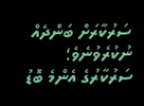ސަރުކާރަށް ބަންދެއް ނުކުރެވުނެވެ؛ ސަރުކާރުގެ އެންމެ ބޮޑު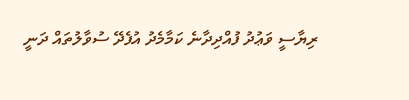ރިޔާސީ ވަޢުދު ފުއްދިދާނެ ކަމާމެދު އުފެދޭ ސުވާލުތައް ދަނީ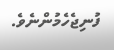ފުނިޖެހެމުންނެވެ.